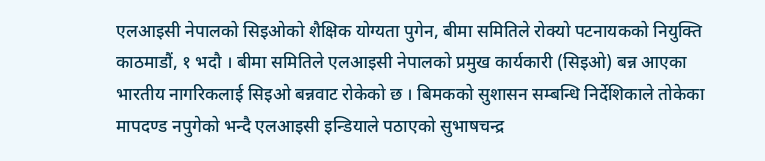एलआइसी नेपालको सिइओको शैक्षिक योग्यता पुगेन, बीमा समितिले रोक्यो पटनायकको नियुक्ति
काठमाडौं, १ भदौ । बीमा समितिले एलआइसी नेपालको प्रमुख कार्यकारी (सिइओ) बन्न आएका भारतीय नागरिकलाई सिइओ बन्नवाट रोकेको छ । बिमकको सुशासन सम्बन्धि निर्देशिकाले तोकेका मापदण्ड नपुगेको भन्दै एलआइसी इन्डियाले पठाएको सुभाषचन्द्र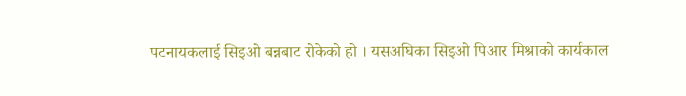पटनायकलाई सिइओ बन्नबाट रोकेको हो । यसअघिका सिइओ पिआर मिश्राको कार्यकाल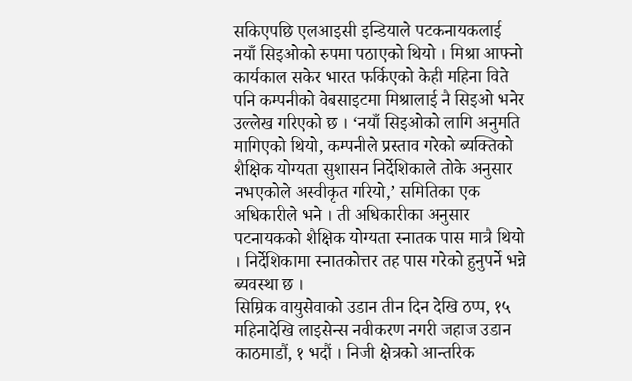सकिएपछि एलआइसी इन्डियाले पटकनायकलाई नयाँ सिइओको रुपमा पठाएको थियो । मिश्रा आफ्नो कार्यकाल सकेर भारत फर्किएको केही महिना विते पनि कम्पनीको वेबसाइटमा मिश्रालाई नै सिइओ भनेर उल्लेख गरिएको छ । ‘नयाँ सिइओको लागि अनुमति मागिएको थियो, कम्पनीले प्रस्ताव गरेको ब्यक्तिको शैक्षिक योग्यता सुशासन निर्देशिकाले तोके अनुसार नभएकोले अस्वीकृत गरियो,’ समितिका एक अधिकारीले भने । ती अधिकारीका अनुसार पटनायकको शैक्षिक योग्यता स्नातक पास मात्रै थियो । निर्देशिकामा स्नातकोत्तर तह पास गरेको हुनुपर्ने भन्ने ब्यवस्था छ ।
सिम्रिक वायुसेवाको उडान तीन दिन देखि ठप्प, १५ महिनादेखि लाइसेन्स नवीकरण नगरी जहाज उडान
काठमाडौं, १ भदौं । निजी क्षेत्रको आन्तरिक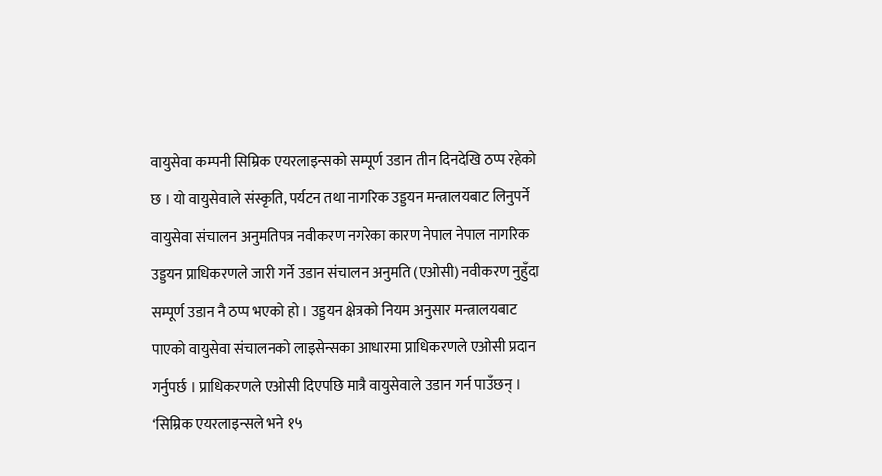वायुसेवा कम्पनी सिम्रिक एयरलाइन्सको सम्पूर्ण उडान तीन दिनदेखि ठप्प रहेको छ । यो वायुसेवाले संस्कृति, पर्यटन तथा नागरिक उड्डयन मन्त्रालयबाट लिनुपर्ने वायुसेवा संचालन अनुमतिपत्र नवीकरण नगरेका कारण नेपाल नेपाल नागरिक उड्डयन प्राधिकरणले जारी गर्ने उडान संचालन अनुमति (एओसी) नवीकरण नुहुँदा सम्पूर्ण उडान नै ठप्प भएको हो । उड्डयन क्षेत्रको नियम अनुसार मन्त्रालयबाट पाएको वायुसेवा संचालनको लाइसेन्सका आधारमा प्राधिकरणले एओसी प्रदान गर्नुपर्छ । प्राधिकरणले एओसी दिएपछि मात्रै वायुसेवाले उडान गर्न पाउँछन् । ‘सिम्रिक एयरलाइन्सले भने १५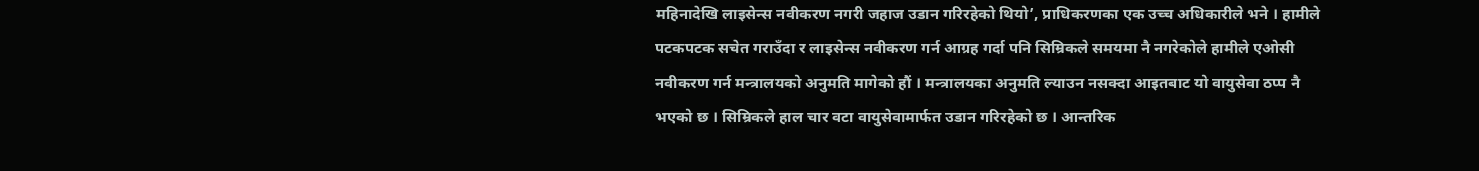महिनादेखि लाइसेन्स नवीकरण नगरी जहाज उडान गरिरहेको थियो’, प्राधिकरणका एक उच्च अधिकारीले भने । हामीले पटकपटक सचेत गराउँदा र लाइसेन्स नवीकरण गर्न आग्रह गर्दा पनि सिम्रिकले समयमा नै नगरेकोले हामीले एओसी नवीकरण गर्न मन्त्रालयको अनुमति मागेको हौं । मन्त्रालयका अनुमति ल्याउन नसक्दा आइतबाट यो वायुसेवा ठप्प नै भएको छ । सिम्रिकले हाल चार वटा वायुसेवामार्फत उडान गरिरहेको छ । आन्तरिक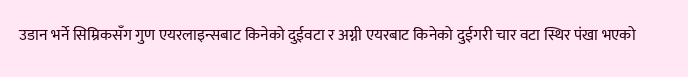उडान भर्ने सिम्रिकसँग गुण एयरलाइन्सबाट किनेको दुईवटा र अग्नी एयरबाट किनेको दुईगरी चार वटा स्थिर पंखा भएको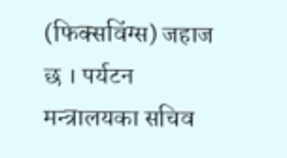(फिक्सविंग्स) जहाज छ । पर्यटन मन्त्रालयका सचिव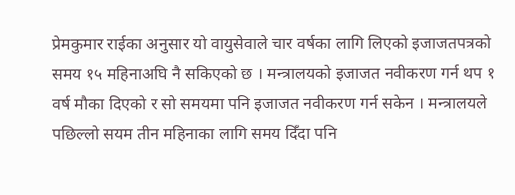प्रेमकुमार राईका अनुसार यो वायुसेवाले चार वर्षका लागि लिएको इजाजतपत्रको समय १५ महिनाअघि नै सकिएको छ । मन्त्रालयको इजाजत नवीकरण गर्न थप १ वर्ष मौका दिएको र सो समयमा पनि इजाजत नवीकरण गर्न सकेन । मन्त्रालयले पछिल्लो सयम तीन महिनाका लागि समय दिँदा पनि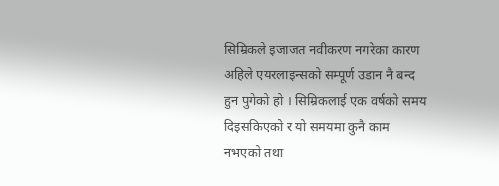सिम्रिकले इजाजत नवीकरण नगरेका कारण अहिले एयरलाइन्सको सम्पूर्ण उडान नै बन्द हुन पुगेको हो । सिम्रिकलाई एक वर्षको समय दिइसकिएको र यो समयमा कुनै काम नभएको तथा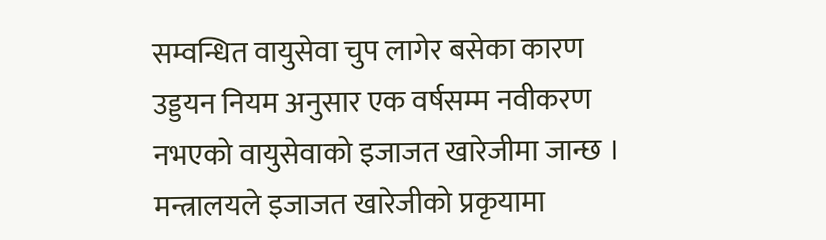सम्वन्धित वायुसेवा चुप लागेर बसेका कारण उड्डयन नियम अनुसार एक वर्षसम्म नवीकरण नभएको वायुसेवाको इजाजत खारेजीमा जान्छ । मन्त्रालयले इजाजत खारेजीको प्रकृयामा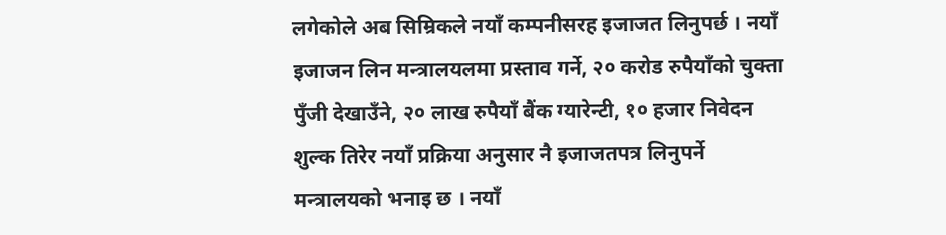लगेकोले अब सिम्रिकले नयाँ कम्पनीसरह इजाजत लिनुपर्छ । नयाँ इजाजन लिन मन्त्रालयलमा प्रस्ताव गर्ने, २० करोड रुपैयाँको चुक्ता पुँजी देखाउँने, २० लाख रुपैयाँ बैंक ग्यारेन्टी, १० हजार निवेदन शुल्क तिरेर नयाँ प्रक्रिया अनुसार नै इजाजतपत्र लिनुपर्ने मन्त्रालयको भनाइ छ । नयाँ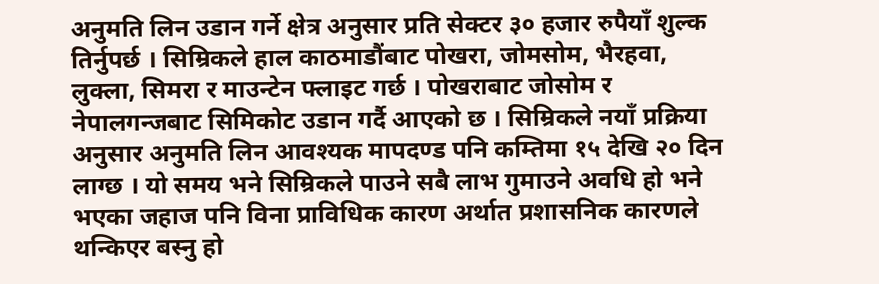अनुमति लिन उडान गर्ने क्षेत्र अनुसार प्रति सेक्टर ३० हजार रुपैयाँ शुल्क तिर्नुपर्छ । सिम्रिकले हाल काठमाडौंबाट पोखरा, जोमसोम, भैरहवा, लुक्ला, सिमरा र माउन्टेन फ्लाइट गर्छ । पोखराबाट जोसोम र नेपालगन्जबाट सिमिकोट उडान गर्दै आएको छ । सिम्रिकले नयाँ प्रक्रिया अनुसार अनुमति लिन आवश्यक मापदण्ड पनि कम्तिमा १५ देखि २० दिन लाग्छ । यो समय भने सिम्रिकले पाउने सबै लाभ गुमाउने अवधि हो भने भएका जहाज पनि विना प्राविधिक कारण अर्थात प्रशासनिक कारणले थन्किएर बस्नु हो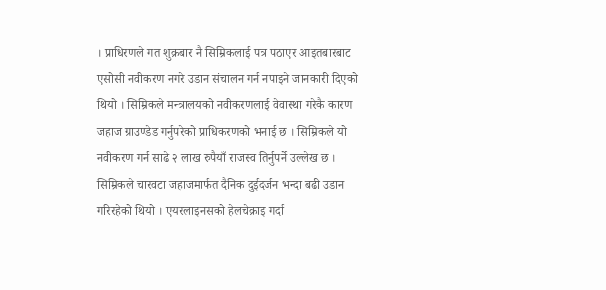। प्राधिरणले गत शुक्रबार नै सिम्रिकलाई पत्र पठाएर आइतबारबाट एसोसी नवीकरण नगरे उडान संचालन गर्न नपाइने जानकारी दिएको थियो । सिम्रिकले मन्त्रालयको नवीकरणलाई वेवास्था गरेकै कारण जहाज ग्राउण्डेड गर्नुपरेको प्राधिकरणको भनाई छ । सिम्रिकले यो नवीकरण गर्न साढे २ लाख रुपैयाँ राजस्व तिर्नुपर्ने उल्लेख छ । सिम्रिकले चारवटा जहाजमार्फत दैनिक दुईदर्जन भन्दा बढी उडान गरिरहेको थियो । एयरलाइनसको हेलचेक्राइ गर्दा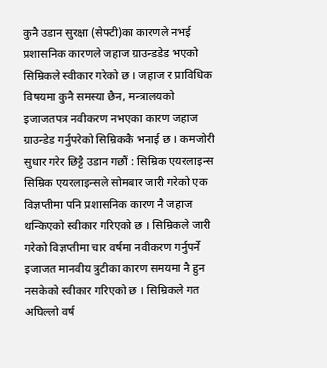कुनै उडान सुरक्षा (सेफ्टी)का कारणले नभई प्रशासनिक कारणले जहाज ग्राउन्डडेड भएको सिम्रिकले स्वीकार गरेको छ । जहाज र प्राविधिक विषयमा कुनै समस्या छैन, मन्त्रालयको इजाजतपत्र नवीकरण नभएका कारण जहाज ग्राउन्डेड गर्नुपरेको सिम्रिककै भनाई छ । कमजोरी सुधार गरेर छिट्टै उडान गछौं : सिम्रिक एयरलाइन्स सिम्रिक एयरलाइन्सले सोमबार जारी गरेको एक विज्ञप्तीमा पनि प्रशासनिक कारण नै जहाज थन्किएको स्वीकार गरिएको छ । सिम्रिकले जारी गरेको विज्ञप्तीमा चार वर्षमा नवीकरण गर्नुपर्ने इजाजत मानवीय त्रुटीका कारण समयमा नै हुन नसकेको स्वीकार गरिएको छ । सिम्रिकले गत अघिल्लो वर्ष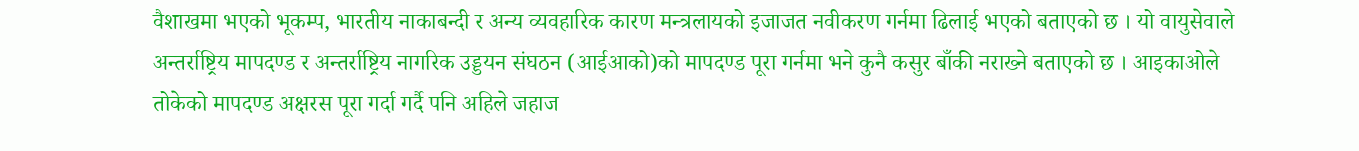वैशाखमा भएको भूकम्प, भारतीय नाकाबन्दी र अन्य व्यवहारिक कारण मन्त्रलायको इजाजत नवीकरण गर्नमा ढिलाई भएको बताएको छ । यो वायुसेवाले अन्तर्राष्ट्रिय मापदण्ड र अन्तर्राष्ट्रिय नागरिक उड्डयन संघठन (आईआको)को मापदण्ड पूरा गर्नमा भने कुनै कसुर बाँकी नराख्ने बताएको छ । आइकाओले तोकेको मापदण्ड अक्षरस पूरा गर्दा गर्दै पनि अहिले जहाज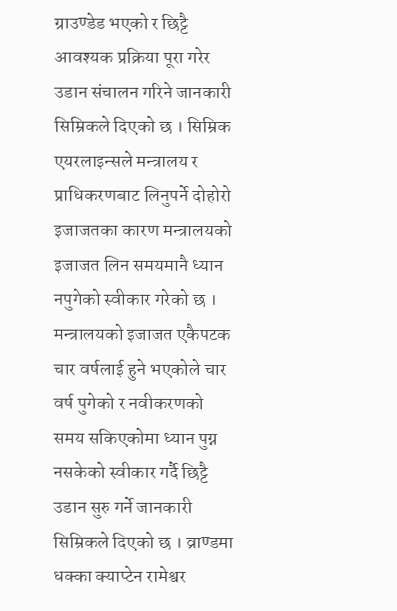ग्राउण्डेड भएको र छिट्टै आवश्यक प्रक्रिया पूरा गरेर उडान संचालन गरिने जानकारी सिम्रिकले दिएको छ । सिम्रिक एयरलाइन्सले मन्त्रालय र प्राधिकरणबाट लिनुपर्ने दोहोरो इजाजतका कारण मन्त्रालयको इजाजत लिन समयमानै ध्यान नपुगेको स्वीकार गरेको छ । मन्त्रालयको इजाजत एकैपटक चार वर्षलाई हुने भएकोले चार वर्ष पुगेको र नवीकरणको समय सकिएकोमा ध्यान पुग्न नसकेको स्वीकार गर्दै छिट्टै उडान सुरु गर्ने जानकारी सिम्रिकले दिएको छ । व्राण्डमा धक्का क्याप्टेन रामेश्वर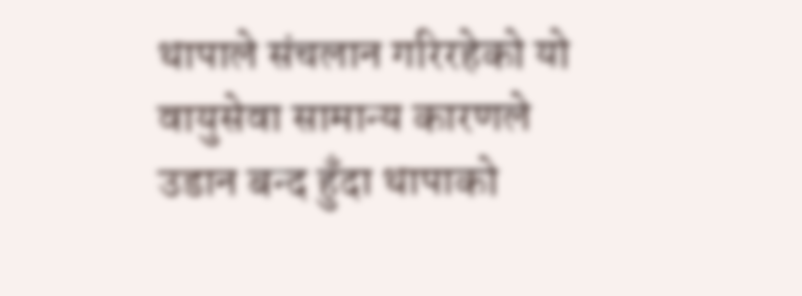थापाले संचलान गरिरहेको यो वायुसेवा सामान्य कारणले उडान बन्द हुँदा थापाको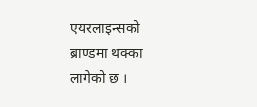एयरलाइन्सको ब्राण्डमा थक्का लागेको छ ।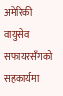अमेरिकी वायुसेव सफायरसँगको सहकार्यमा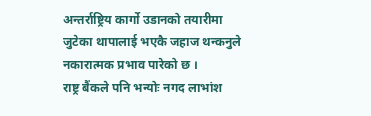अन्तर्राष्ट्रिय कार्गो उडानको तयारीमा जुटेका थापालाई भएकै जहाज थन्कनुले नकारात्मक प्रभाव पारेको छ ।
राष्ट्र बैंकले पनि भन्योः नगद लाभांश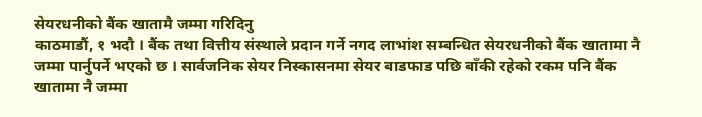सेयरधनीको बैंक खातामै जम्मा गरिदिनु
काठमाडौं, १ भदौ । बैंक तथा वित्तीय संस्थाले प्रदान गर्ने नगद लाभांश सम्बन्धित सेयरधनीको बैंक खातामा नै जम्मा पार्नुपर्ने भएको छ । सार्वजनिक सेयर निस्कासनमा सेयर बाडफाड पछि बाँकी रहेको रकम पनि बैंक खातामा नै जम्मा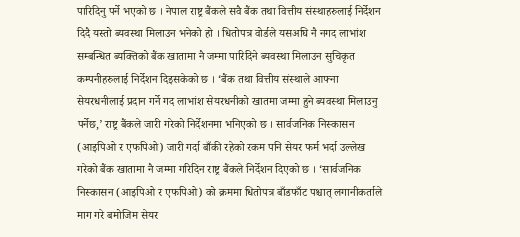पारिदिनु पर्ने भएको छ । नेपाल राष्ट्र बैंकले सवै बैंक तथा वित्तीय संस्थाहरुलाई निर्देशन दिदै यस्तो ब्यवस्था मिलाउन भनेको हो । धितोपत्र वोर्डले यसअघि नै नगद लाभांश सम्बन्धित ब्यक्तिको बैंक खातामा नै जम्मा पारिदिने ब्यवस्था मिलाउन सुचिकृत कम्पनीहरुलाई निर्देशन दिइसकेको छ । ‘बैंक तथा वित्तीय संस्थाले आफ्ना सेयरधनीलाई प्रदान गर्ने गद लाभांश सेयरधनीको खातमा जम्मा हुने ब्यवस्था मिलाउनु पर्नेछ,’ राष्ट्र बैंकले जारी गरेको निर्देशनमा भनिएको छ । सार्वजनिक निस्कासन (आइपिओ र एफपिओ) जारी गर्दा बाँकी रहेको रकम पनि सेयर फर्म भर्दा उल्लेख गरेको बैंक खातामा नै जम्मा गरिदिन राष्ट्र बैंकले निर्देशन दिएको छ । ‘सार्वजनिक निस्कासन (आइपिओ र एफपिओ) को क्रममा धितोपत्र बाँडफाँट पश्चात् लगानीकर्ताले माग गरे बमोजिम सेयर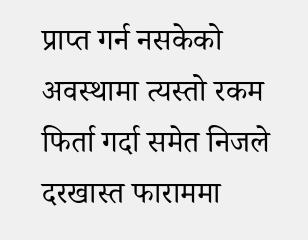प्राप्त गर्न नसकेको अवस्थामा त्यस्तो रकम फिर्ता गर्दा समेत निजले दरखास्त फाराममा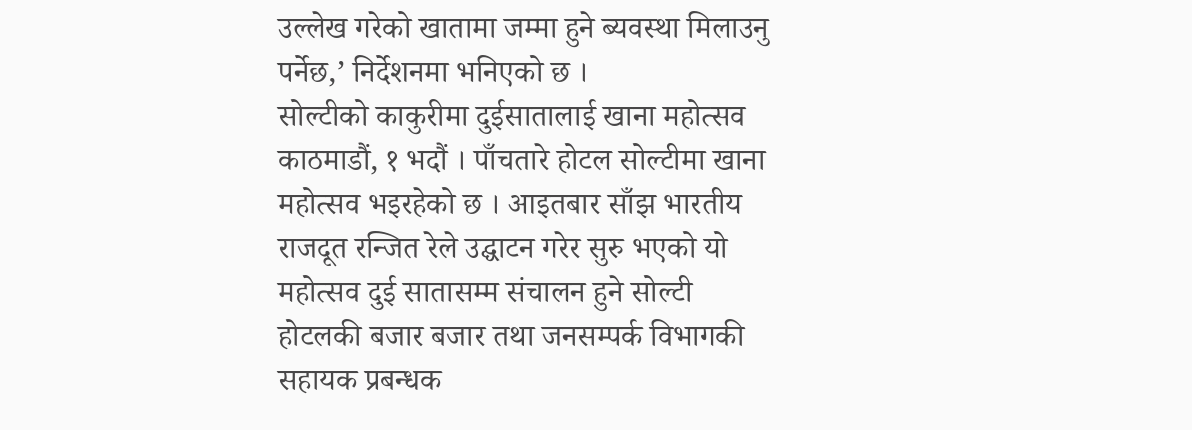उल्लेख गरेको खातामा जम्मा हुने ब्यवस्था मिलाउनु पर्नेछ,’ निर्देशनमा भनिएको छ ।
सोल्टीको काकुरीमा दुईसातालाई खाना महोत्सव
काठमाडौं, १ भदौं । पाँचतारे होटल सोल्टीमा खाना महोत्सव भइरहेको छ । आइतबार साँझ भारतीय राजदूत रन्जित रेले उद्घाटन गरेर सुरु भएको यो महोत्सव दुई सातासम्म संचालन हुने सोल्टी होटलकी बजार बजार तथा जनसम्पर्क विभागकी सहायक प्रबन्धक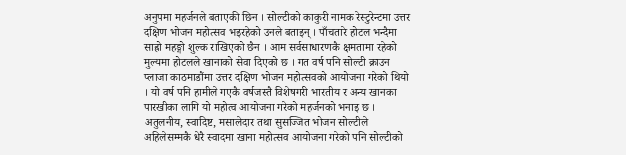अनुपमा महर्जनले बताएकी छिन । सोल्टीको काकुरी नामक रेस्टुरेन्टमा उत्तर दक्षिण भोजन महोत्सव भइरहेको उनले बताइन् । पाँचतारे होटल भन्दैमा साह्रो महङ्गो शुल्क राखिएको छैन । आम सर्वसाधारणकै क्षमतामा रहेको मुल्यमा होटलले खानाको सेवा दिएको छ । गत वर्ष पनि सोल्टी क्राउन प्लाजा काठमाडौंमा उत्तर दक्षिण भोजन महोत्सवको आयोजना गरेको थियो । यो वर्ष पनि हामीले गएकै वर्षजस्तै विशेषगरी भारतीय र अन्य खानका पारखीका लागि यो महोत्व आयोजना गरेको महर्जनको भनाइ छ । अतुलनीय, स्वादिष्ट, मसालेदार तथा सुसज्जित भोजन सोल्टीले अहिलेसम्मकै धेरै स्वादमा खाना महोत्सव आयोजना गरेको पनि सोल्टीको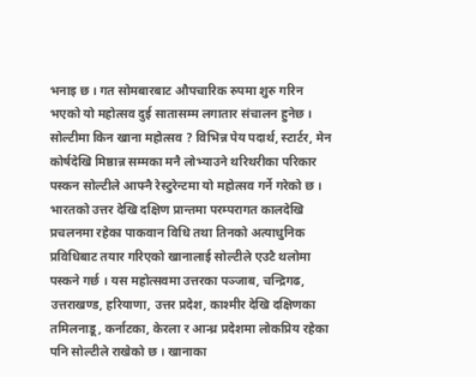भनाइ छ । गत सोमबारबाट औपचारिक रुपमा शुरु गरिन भएको यो महोत्सव दुई सातासम्म लगातार संचालन हुनेछ । सोल्टीमा किन खाना महोत्सव ? विभिन्न पेय पदार्थ, स्टार्टर, मेन कोर्षदेखि मिष्ठान्न सम्मका मनै लोभ्याउने थरिथरीका परिकार पस्कन सोल्टीले आफ्नै रेस्टुरेन्टमा यो महोत्सव गर्ने गरेको छ । भारतको उत्तर देखि दक्षिण प्रान्तमा परम्परागत कालदेखि प्रचलनमा रहेका पाकवान विधि तथा तिनको अत्याधुनिक प्रविधिबाट तयार गरिएको खानालाई सोल्टीले एउटै थलोमा पस्कने गर्छ । यस महोत्सवमा उत्तरका पञ्जाब, चन्द्रिगढ, उत्तराखण्ड, हरियाणा, उत्तर प्रदेश, काश्मीर देखि दक्षिणका तमिलनाडू, कर्नाटका, केरला र आन्ध्र प्रदेशमा लोकप्रिय रहेका पनि सोल्टीले राखेको छ । खानाका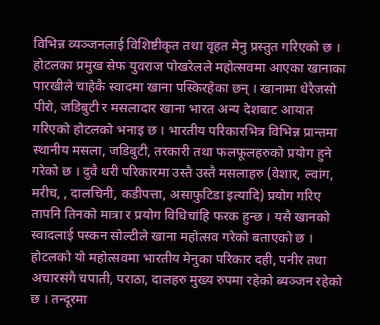विभिन्न व्यञ्जनलाई विशिष्टीकृत तथा वृहत मेनु प्रस्तुत गरिएको छ । होटलका प्रमुख सेफ युवराज पोखरेलले महोत्सवमा आएका खानाका पारखीले चाहेकै स्वादमा खाना पस्किरहेका छन् । खानामा धेरैजसो पीरो, जडिबुटी र मसलादार खाना भारत अन्य देशबाट आयात गरिएको होटलको भनाइ छ । भारतीय परिकारभित्र विभिन्न प्रान्तमा स्थानीय मसला, जडिबुटी, तरकारी तथा फलफूलहरुको प्रयोग हुने गरेको छ । दुवै थरी परिकारमा उस्तै उस्तै मसलाहरु (वेशार, ल्वांग, मरीच, , दालचिनी, कडीपत्ता, असाफुटिडा इत्यादि) प्रयोग गरिए तापनि तिनको मात्रा र प्रयोग विधिचांहि फरक हुन्छ । यसै खानको स्वादलाई पस्कन सोल्टीले खाना महोत्सव गरेको बताएको छ । होटलको यो महोत्सवमा भारतीय मेनुका परिकार दही, पनीर तथा अचारसंगै चपाती, पराठा, दालहरु मुख्य रुपमा रहेको ब्यञ्जन रहेको छ । तन्दूरमा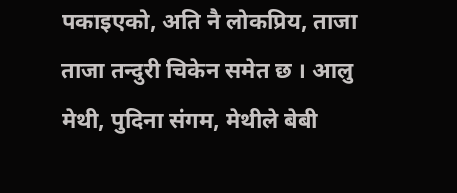पकाइएको, अति नै लोकप्रिय, ताजा ताजा तन्दुरी चिकेन समेत छ । आलु मेथी, पुदिना संगम, मेथीले बेबी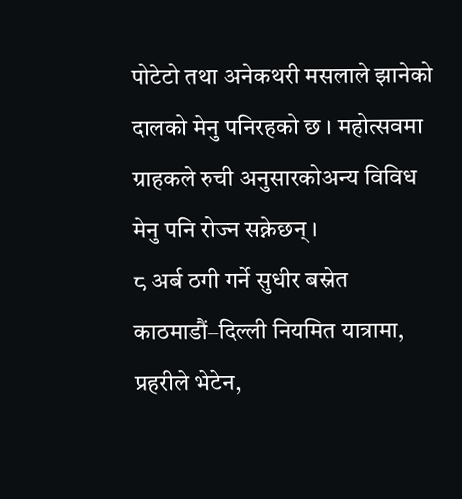पोटेटो तथा अनेकथरी मसलाले झानेको दालको मेनु पनिरहको छ । महोत्सवमा ग्राहकले रुची अनुसारकोअन्य विविध मेनु पनि रोज्न सक्नेछन् ।
८ अर्ब ठगी गर्ने सुधीर बस्नेत काठमाडौं–दिल्ली नियमित यात्रामा, प्रहरीले भेटेन,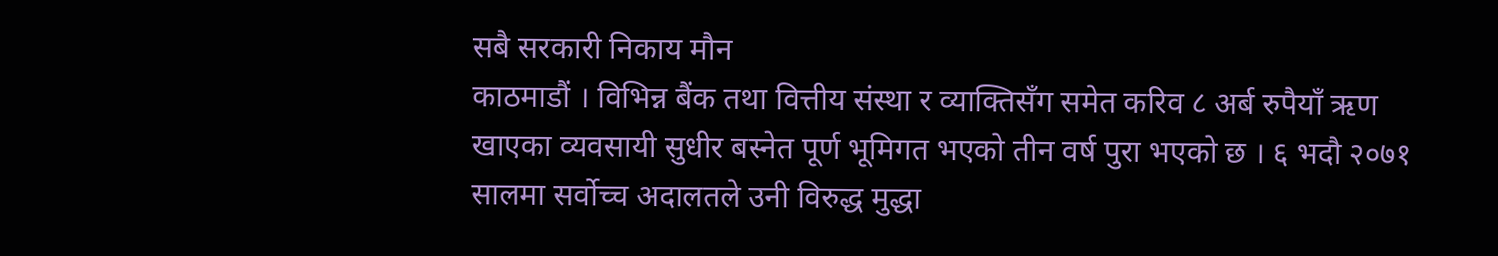सबै सरकारी निकाय मौन
काठमाडौं । विभिन्न बैंक तथा वित्तीय संस्था र व्याक्तिसँग समेत करिव ८ अर्ब रुपैयाँ ऋण खाएका व्यवसायी सुधीर बस्नेत पूर्ण भूमिगत भएको तीन वर्ष पुरा भएको छ । ६ भदौ २०७१ सालमा सर्वोच्च अदालतले उनी विरुद्ध मुद्धा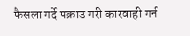फैसला गर्दे पक्राउ गरी कारवाही गर्न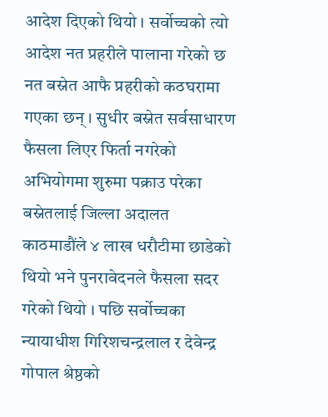आदेश दिएको थियो । सर्वोच्चको त्यो आदेश नत प्रहरीले पालाना गरेको छ नत बस्नेत आफै प्रहरीको कठघरामा गएका छन् । सुधीर बस्नेत सर्वसाधारण फैसला लिएर फिर्ता नगरेको अभियोगमा शुरुमा पक्राउ परेका बस्नेतलाई जिल्ला अदालत काठमाडौंले ४ लाख धरौटीमा छाडेको थियो भने पुनरावेदनले फैसला सदर गरेको थियो । पछि सर्वोच्चका न्यायाधीश गिरिशचन्द्रलाल र देवेन्द्र गोपाल श्रेष्ठको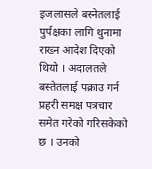इजलासले बस्नेतलाई पुर्पक्षका लागि थुनामा राख्न आदेश दिएको थियो । अदालतले बस्तेतलाई पक्राउ गर्न प्रहरी समक्ष पत्रचार समेत गरेको गरिसकेको छ । उनको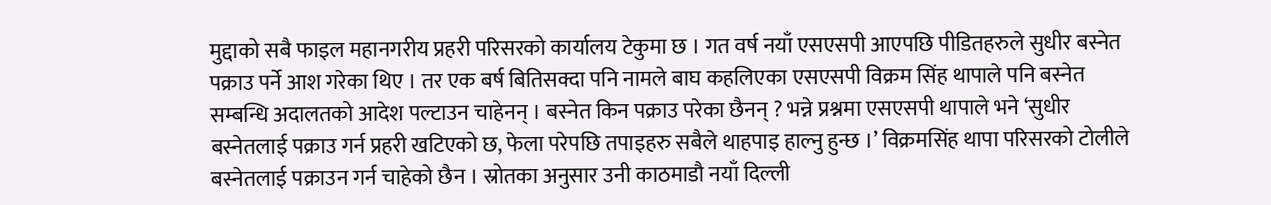मुद्दाको सबै फाइल महानगरीय प्रहरी परिसरको कार्यालय टेकुमा छ । गत वर्ष नयाँ एसएसपी आएपछि पीडितहरुले सुधीर बस्नेत पक्राउ पर्ने आश गरेका थिए । तर एक बर्ष बितिसक्दा पनि नामले बाघ कहलिएका एसएसपी विक्रम सिंह थापाले पनि बस्नेत सम्बन्धि अदालतको आदेश पल्टाउन चाहेनन् । बस्नेत किन पक्राउ परेका छैनन् ? भन्ने प्रश्नमा एसएसपी थापाले भने ‘सुधीर बस्नेतलाई पक्राउ गर्न प्रहरी खटिएको छ, फेला परेपछि तपाइहरु सबैले थाहपाइ हाल्नु हुन्छ ।’ विक्रमसिंह थापा परिसरको टोलीले बस्नेतलाई पक्राउन गर्न चाहेको छैन । स्रोतका अनुसार उनी काठमाडौ नयाँ दिल्ली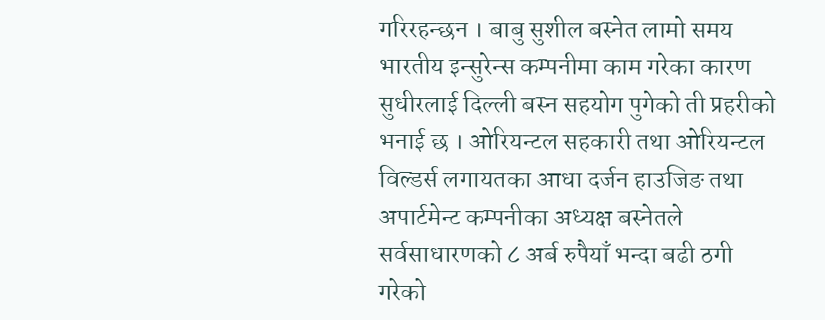गरिरहन्छन । बाबु सुशील बस्नेत लामो समय भारतीय इन्सुरेन्स कम्पनीमा काम गरेका कारण सुधीरलाई दिल्ली बस्न सहयोग पुगेको ती प्रहरीको भनाई छ । ओरियन्टल सहकारी तथा ओरियन्टल विल्डर्स लगायतका आधा दर्जन हाउजिङ तथा अपार्टमेन्ट कम्पनीका अध्यक्ष बस्नेतले सर्वसाधारणको ८ अर्ब रुपैयाँ भन्दा बढी ठगी गरेको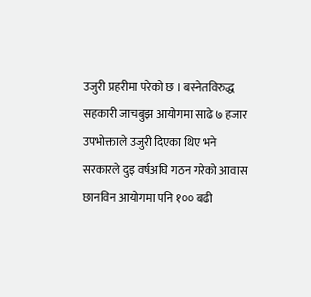उजुरी प्रहरीमा परेको छ । बस्नेतविरुद्ध सहकारी जाचबुझ आयोगमा साढे ७ हजार उपभोक्ताले उजुरी दिएका थिए भने सरकारले दुइ वर्षअघि गठन गरेको आवास छानविन आयोगमा पनि १०० बढी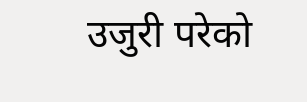उजुरी परेको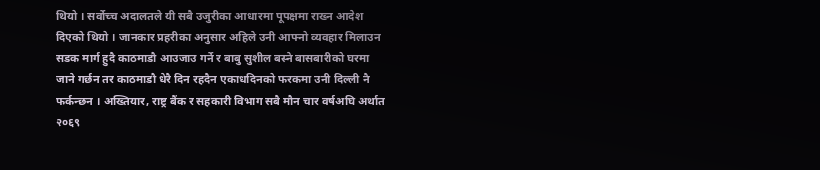थियो । सर्वोच्च अदालतले यी सबै उजुरीका आधारमा पूपक्षमा राख्न आदेश दिएको थियो । जानकार प्रहरीका अनुसार अहिले उनी आफ्नो व्यवहार मिलाउन सडक मार्ग हुदै काठमाडौ आउजाउ गर्ने र बाबु सुशील बस्ने बासबारीको घरमा जाने गर्छन तर काठमाडौ धेरै दिन रहदैन एकाधदिनको फरकमा उनी दिल्ली नै फर्कन्छन । अख्तियार, राष्ट्र बैंक र सहकारी विभाग सबै मौन चार वर्षअघि अर्थात २०६९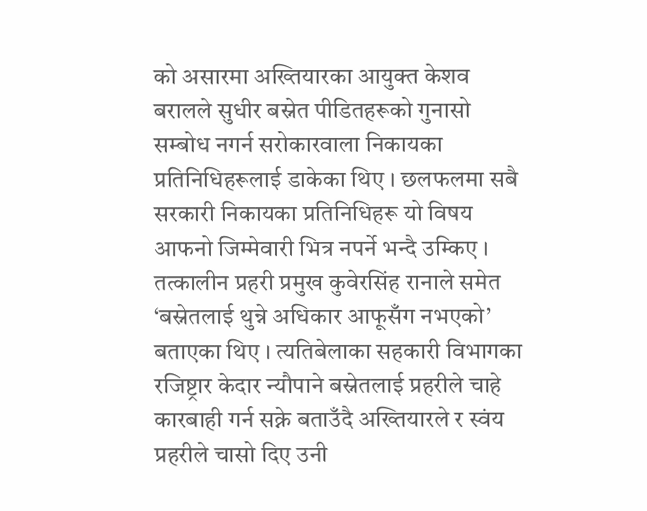को असारमा अख्तियारका आयुक्त केशव बरालले सुधीर बस्नेत पीडितहरूको गुनासो सम्बोध नगर्न सरोकारवाला निकायका प्रतिनिधिहरूलाई डाकेका थिए । छलफलमा सबै सरकारी निकायका प्रतिनिधिहरू यो विषय आफनो जिम्मेवारी भित्र नपर्ने भन्दै उम्किए । तत्कालीन प्रहरी प्रमुख कुवेरसिंह रानाले समेत ‘बस्नेतलाई थुन्ने अधिकार आफूसँग नभएको’ बताएका थिए । त्यतिबेलाका सहकारी विभागका रजिष्ट्रार केदार न्यौपाने बस्नेतलाई प्रहरीले चाहे कारबाही गर्न सक्ने बताउँदै अख्तियारले र स्वंय प्रहरीले चासो दिए उनी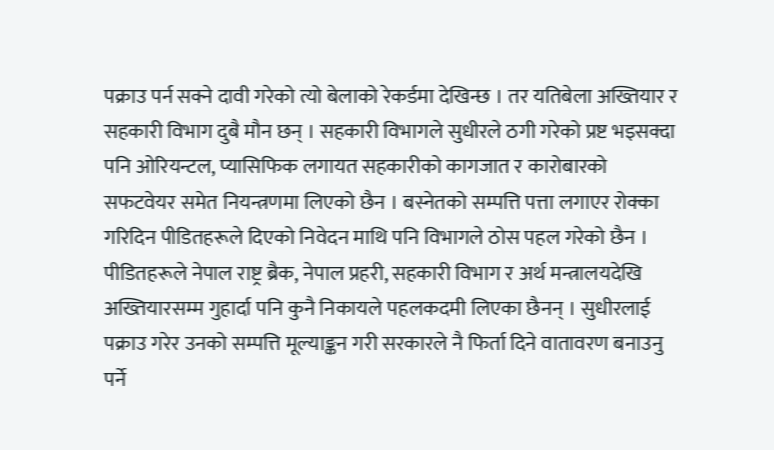पक्राउ पर्न सक्ने दावी गरेको त्यो बेलाको रेकर्डमा देखिन्छ । तर यतिबेला अख्तियार र सहकारी विभाग दुबै मौन छन् । सहकारी विभागले सुधीरले ठगी गरेको प्रष्ट भइसक्दा पनि ओरियन्टल, प्यासिफिक लगायत सहकारीको कागजात र कारोबारको सफटवेयर समेत नियन्त्रणमा लिएको छैन । बस्नेतको सम्पत्ति पत्ता लगाएर रोक्का गरिदिन पीडितहरूले दिएको निवेदन माथि पनि विभागले ठोस पहल गरेको छैन । पीडितहरूले नेपाल राष्ट्र ब्रैक, नेपाल प्रहरी, सहकारी विभाग र अर्थ मन्त्रालयदेखि अख्तियारसम्म गुहार्दा पनि कुनै निकायले पहलकदमी लिएका छैनन् । सुधीरलाई पक्राउ गरेर उनको सम्पत्ति मूल्याङ्कन गरी सरकारले नै फिर्ता दिने वातावरण बनाउनु पर्ने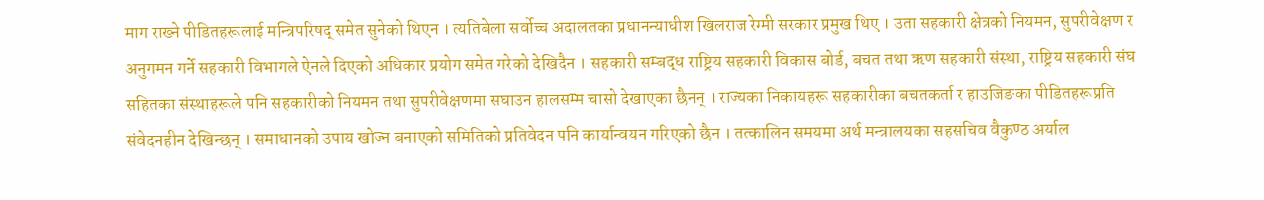माग राख्ने पीडितहरूलाई मन्त्रिपरिषद् समेत सुनेको थिएन । त्यतिबेला सर्वोच्च अदालतका प्रधानन्याधीश खिलराज रेग्मी सरकार प्रमुख थिए । उता सहकारी क्षेत्रको नियमन, सुपरीवेक्षण र अनुगमन गर्ने सहकारी विभागले ऐनले दिएको अधिकार प्रयोग समेत गरेको देखिदैन । सहकारी सम्बद्ध राष्ट्रिय सहकारी विकास बोर्ड, बचत तथा ऋण सहकारी संस्था, राष्ट्रिय सहकारी संघ सहितका संस्थाहरूले पनि सहकारीको नियमन तथा सुपरीवेक्षणमा सघाउन हालसम्म चासो देखाएका छैनन् । राज्यका निकायहरू सहकारीका बचतकर्ता र हाउजिङका पीडितहरूप्रति संवेदनहीन देखिन्छन् । समाधानको उपाय खोज्न बनाएको समितिको प्रतिवेदन पनि कार्यान्वयन गरिएको छैन । तत्कालिन समयमा अर्थ मन्त्रालयका सहसचिव वैकुण्ठ अर्याल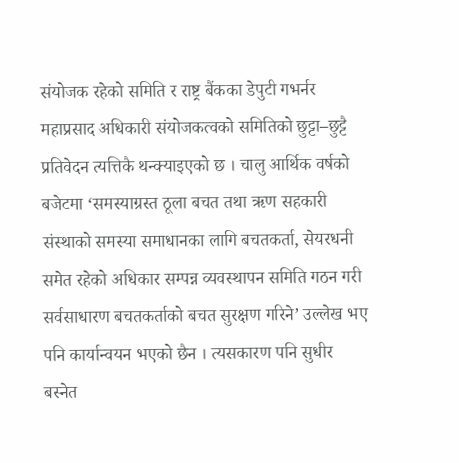संयोजक रहेको समिति र राष्ट्र बैंकका डेपुटी गभर्नर महाप्रसाद अधिकारी संयोजकत्वको समितिको छुट्टा–छुट्टै प्रतिवेदन त्यत्तिकै थन्क्याइएको छ । चालु आर्थिक वर्षको बजेटमा ‘समस्याग्रस्त ठूला बचत तथा ऋण सहकारी संस्थाको समस्या समाधानका लागि बचतकर्ता, सेयरधनी समेत रहेको अधिकार सम्पन्न व्यवस्थापन समिति गठन गरी सर्वसाधारण बचतकर्ताको बचत सुरक्षण गरिने’ उल्लेख भए पनि कार्यान्वयन भएको छैन । त्यसकारण पनि सुधीर बस्नेत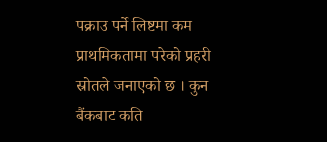पक्राउ पर्ने लिष्टमा कम प्राथमिकतामा परेको प्रहरी स्रोतले जनाएको छ । कुन बैंकबाट कति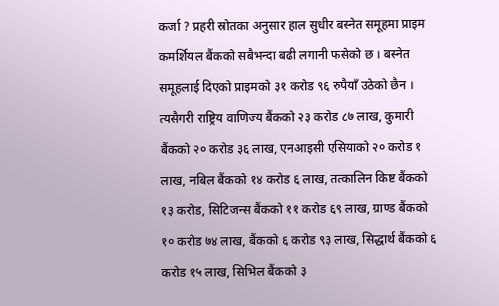कर्जा ? प्रहरी स्रोतका अनुसार हाल सुधीर बस्नेत समूहमा प्राइम कमर्शियल बैंकको सबैभन्दा बढी लगानी फसेको छ । बस्नेत समूहलाई दिएको प्राइमको ३१ करोड ९६ रुपैयाँ उठेको छैन । त्यसैगरी राष्ट्रिय वाणिज्य बैंकको २३ करोड ८७ लाख, कुमारी बैंकको २० करोड ३६ लाख, एनआइसी एसियाको २० करोड १ लाख, नबिल बैंकको १४ करोड ६ लाख, तत्कालिन किष्ट बैंकको १३ करोड, सिटिजन्स बैंकको ११ करोड ६९ लाख, ग्राण्ड बैंकको १० करोड ७४ लाख, बैंकको ६ करोड ९३ लाख, सिद्धार्थ बैंकको ६ करोड १५ लाख, सिभिल बैंकको ३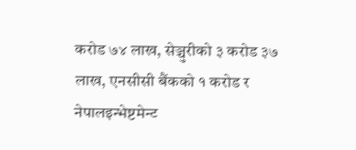करोड ७४ लाख, सेञ्चुरीको ३ करोड ३७ लाख, एनसीसी बैंकको १ करोड र नेपालइन्भेष्टमेन्ट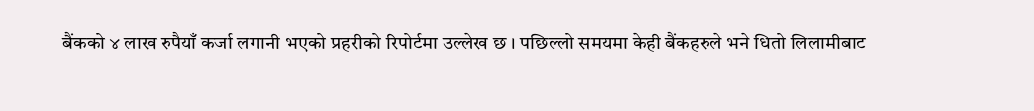बैंकको ४ लाख रुपैयाँ कर्जा लगानी भएको प्रहरीको रिपोर्टमा उल्लेख छ । पछिल्लो समयमा केही बैंकहरुले भने धितो लिलामीबाट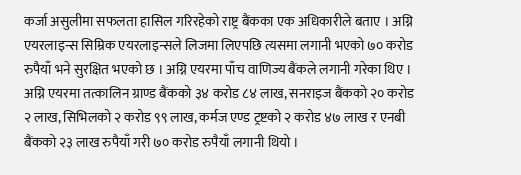कर्जा असुलीमा सफलता हासिल गरिरहेको राष्ट्र बैंकका एक अधिकारीले बताए । अग्नि एयरलाइन्स सिम्रिक एयरलाइन्सले लिजमा लिएपछि त्यसमा लगानी भएको ७० करोड रुपैयाँ भने सुरक्षित भएको छ । अग्नि एयरमा पाँच वाणिज्य बैंकले लगानी गरेका थिए । अग्नि एयरमा तत्कालिन ग्राण्ड बैंकको ३४ करोड ८४ लाख, सनराइज बैंकको २० करोड २ लाख, सिभिलको २ करोड ९९ लाख, कर्मज एण्ड ट्रष्टको २ करोड ४७ लाख र एनबी बैंकको २३ लाख रुपैयाँ गरी ७० करोड रुपैयाँ लगानी थियो ।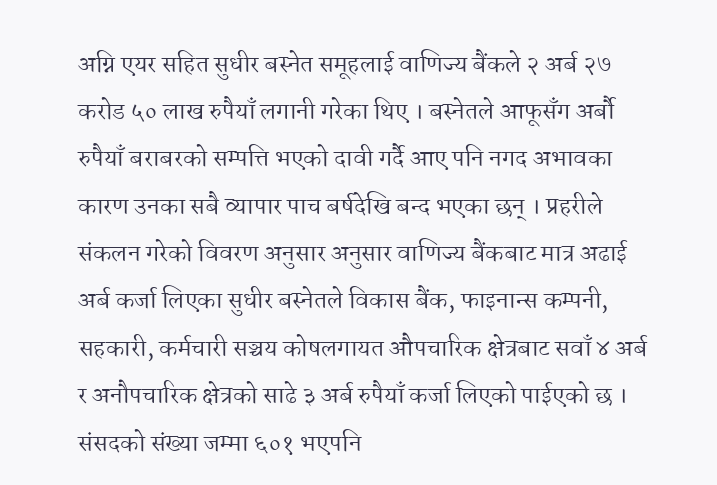अग्नि एयर सहित सुधीर बस्नेत समूहलाई वाणिज्य बैंकले २ अर्ब २७ करोड ५० लाख रुपैयाँ लगानी गरेका थिए । बस्नेतले आफूसँग अर्बौ रुपैयाँ बराबरको सम्पत्ति भएको दावी गर्दै आए पनि नगद अभावका कारण उनका सबै व्यापार पाच बर्षदेखि बन्द भएका छन् । प्रहरीले संकलन गरेको विवरण अनुसार अनुसार वाणिज्य बैंकबाट मात्र अढाई अर्ब कर्जा लिएका सुधीर बस्नेतले विकास बैंक, फाइनान्स कम्पनी, सहकारी, कर्मचारी सञ्चय कोषलगायत औपचारिक क्षेत्रबाट सवाँ ४ अर्ब र अनौपचारिक क्षेत्रको साढे ३ अर्ब रुपैयाँ कर्जा लिएको पाईएको छ ।
संसदको संख्या जम्मा ६०१ भएपनि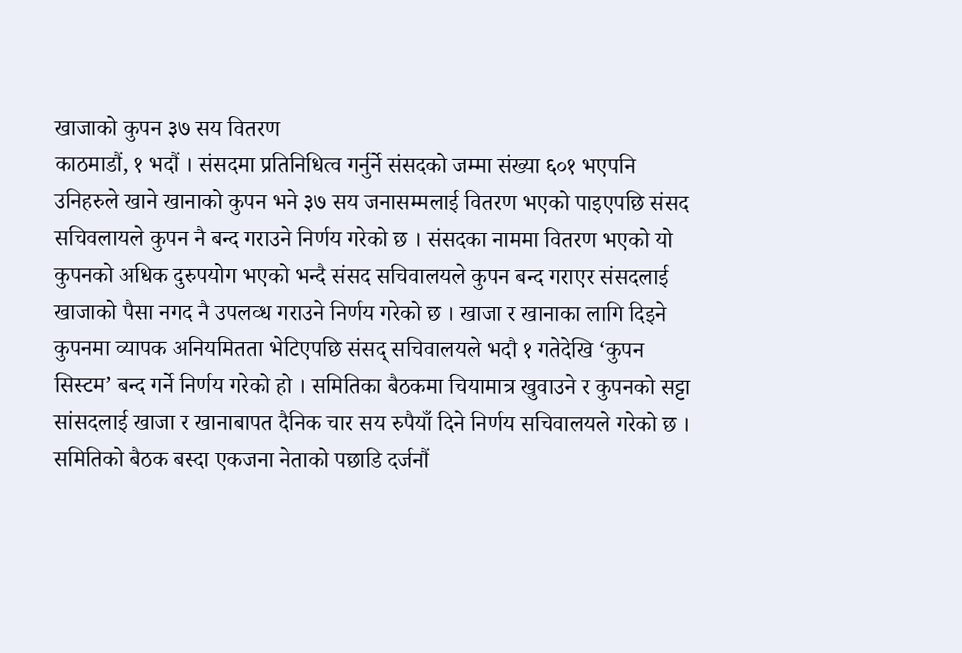खाजाको कुपन ३७ सय वितरण
काठमाडौं, १ भदौं । संसदमा प्रतिनिधित्व गर्नुर्ने संसदको जम्मा संख्या ६०१ भएपनि उनिहरुले खाने खानाको कुपन भने ३७ सय जनासम्मलाई वितरण भएको पाइएपछि संसद सचिवलायले कुपन नै बन्द गराउने निर्णय गरेको छ । संसदका नाममा वितरण भएको यो कुपनको अधिक दुरुपयोग भएको भन्दै संसद सचिवालयले कुपन बन्द गराएर संसदलाई खाजाको पैसा नगद नै उपलव्ध गराउने निर्णय गरेको छ । खाजा र खानाका लागि दिइने कुपनमा व्यापक अनियमितता भेटिएपछि संसद् सचिवालयले भदौ १ गतेदेखि ‘कुपन सिस्टम’ बन्द गर्ने निर्णय गरेको हो । समितिका बैठकमा चियामात्र खुवाउने र कुपनको सट्टा सांसदलाई खाजा र खानाबापत दैनिक चार सय रुपैयाँ दिने निर्णय सचिवालयले गरेको छ । समितिको बैठक बस्दा एकजना नेताको पछाडि दर्जनौं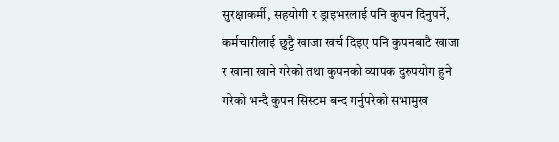सुरक्षाकर्मी, सहयोगी र ड्राइभरलाई पनि कुपन दिनुपर्ने, कर्मचारीलाई छुट्टै खाजा खर्च दिइए पनि कुपनबाटै खाजा र खाना खाने गरेको तथा कुपनको व्यापक दुरुपयोग हुने गरेको भन्दै कुपन सिस्टम बन्द गर्नुपरेको सभामुख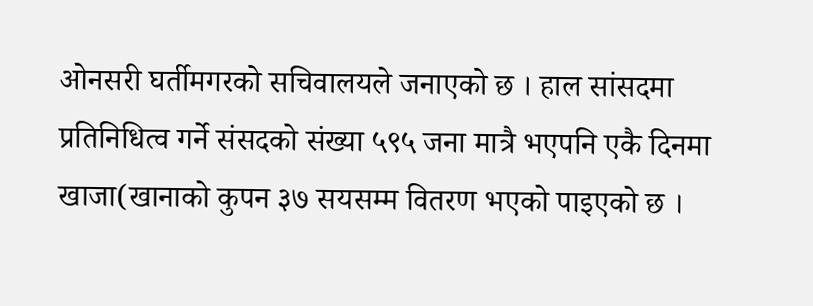ओनसरी घर्तीमगरको सचिवालयले जनाएको छ । हाल सांसदमा प्रतिनिधित्व गर्ने संसदको संख्या ५९५ जना मात्रै भएपनि एकै दिनमा खाजा(खानाको कुपन ३७ सयसम्म वितरण भएको पाइएको छ ।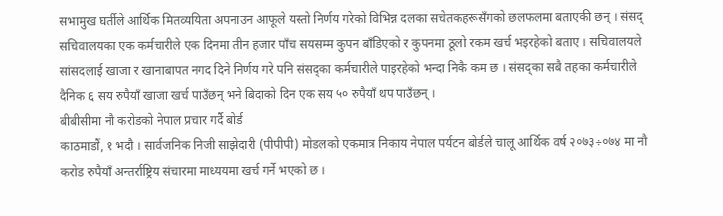सभामुख घर्तीले आर्थिक मितव्ययिता अपनाउन आफूले यस्तो निर्णय गरेको विभिन्न दलका सचेतकहरूसँगको छलफलमा बताएकी छन् । संसद् सचिवालयका एक कर्मचारीले एक दिनमा तीन हजार पाँच सयसम्म कुपन बाँडिएको र कुपनमा ठूलो रकम खर्च भइरहेको बताए । सचिवालयले सांसदलाई खाजा र खानाबापत नगद दिने निर्णय गरे पनि संसद्का कर्मचारीले पाइरहेको भन्दा निकै कम छ । संसद्का सबै तहका कर्मचारीले दैनिक ६ सय रुपैयाँ खाजा खर्च पाउँछन् भने बिदाको दिन एक सय ५० रुपैयाँ थप पाउँछन् ।
बीबीसीमा नौ करोडको नेपाल प्रचार गर्दै बोर्ड
काठमाडौं, १ भदौ । सार्वजनिक निजी साझेदारी (पीपीपी) मोडलको एकमात्र निकाय नेपाल पर्यटन बोर्डले चालू आर्थिक वर्ष २०७३÷०७४ मा नौ करोड रुपैयाँ अन्तर्राष्ट्रिय संचारमा माध्ययमा खर्च गर्ने भएको छ ।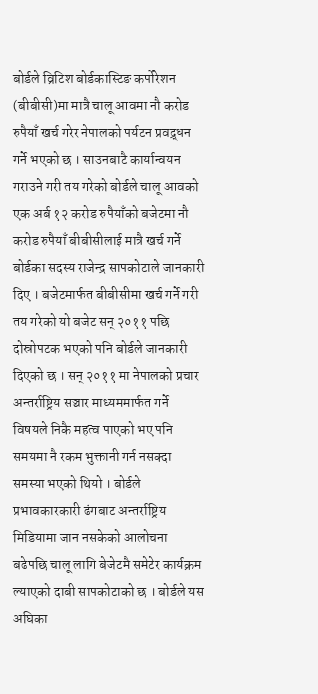बोर्डले व्रिटिश बोर्डकास्टिङ कर्पोरेशन (बीबीसी)मा मात्रै चालू आवमा नौ करोड रुपैयाँ खर्च गरेर नेपालको पर्यटन प्रवद्र्धन गर्ने भएको छ । साउनबाटै कार्यान्वयन गराउने गरी तय गरेको बोर्डले चालू आवको एक अर्ब १२ करोड रुपैयाँको बजेटमा नौ करोड रुपैयाँ बीबीसीलाई मात्रै खर्च गर्ने बोर्डका सदस्य राजेन्द्र सापकोटाले जानकारी दिए । बजेटमार्फत बीबीसीमा खर्च गर्ने गरी तय गरेको यो बजेट सन् २०११ पछि दोस्रोपटक भएको पनि बोर्डले जानकारी दिएको छ । सन् २०११ मा नेपालको प्रचार अन्तर्राष्ट्रिय सञ्चार माध्यममार्फत गर्ने विषयले निकै महत्व पाएको भए पनि समयमा नै रकम भुक्तानी गर्न नसक्दा समस्या भएको थियो । बोर्डले प्रभावकारकारी ढंगबाट अन्तर्राष्ट्रिय मिडियामा जान नसकेको आलोचना बढेपछि चालू लागि बेजेटमै समेटेर कार्यक्रम ल्याएको दाबी सापकोटाको छ । बोर्डले यस अघिका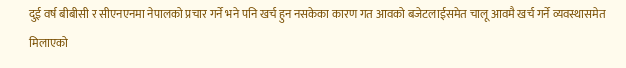दुई वर्ष बीबीसी र सीएनएनमा नेपालको प्रचार गर्ने भने पनि खर्च हुन नसकेका कारण गत आवको बजेटलाईसमेत चालू आवमै खर्च गर्ने व्यवस्थासमेत मिलाएको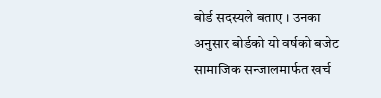बोर्ड सदस्यले बताए । उनका अनुसार बोर्डको यो वर्षको बजेट सामाजिक सन्जालमार्फत खर्च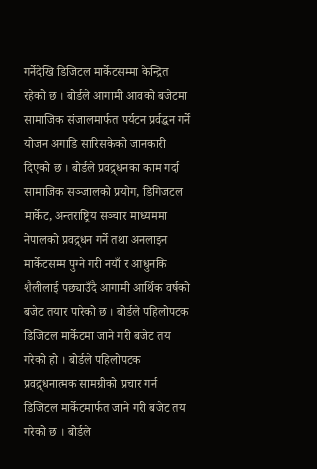गर्नेदेखि डिजिटल मार्केटसम्मा केन्द्रित रहेको छ । बोर्डले आगामी आवको बजेटमा सामाजिक संजालमार्फत पर्यटन प्रर्वद्धन गर्ने योजन अगाडि सारिसकेको जानकारी दिएको छ । बोर्डले प्रवद्र्धनका काम गर्दा सामाजिक सञ्जालको प्रयोग, डिगिजटल मार्केट, अन्तराष्ट्रिय सञ्चार माध्यममा नेपालको प्रवद्र्धन गर्ने तथा अनलाइन मार्केटसम्म पुग्ने गरी नयाँ र आधुनकि शैलीलाई पछ्याउँदै आगामी आर्थिक वर्षको बजेट तयार पारेको छ । बोर्डले पहिलोपटक डिजिटल मार्केटमा जाने गरी बजेट तय गरेको हो । बोर्डले पहिलोपटक प्रवद्र्धनात्मक सामग्रीको प्रचार गर्न डिजिटल मार्केटमार्फत जाने गरी बजेट तय गरेको छ । बोर्डले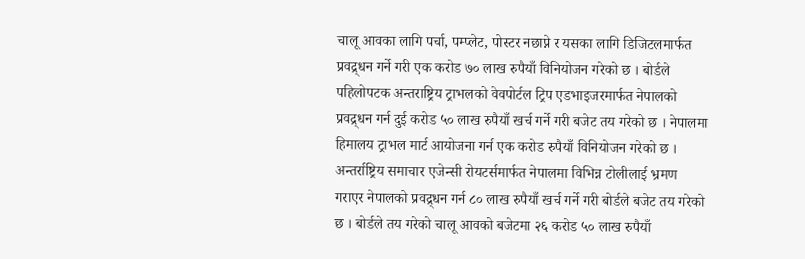चालू आवका लागि पर्चा, पम्प्लेट, पोस्टर नछाप्ने र यसका लागि डिजिटलमार्फत प्रवद्र्धन गर्ने गरी एक करोड ७० लाख रुपैयाँ विनियोजन गरेको छ । बोर्डले पहिलोपटक अन्तराष्ट्रिय ट्राभलको वेवपोर्टल ट्रिप एडभाइजरमार्फत नेपालको प्रवद्र्धन गर्न दुई करोड ५० लाख रुपैयाँ खर्च गर्ने गरी बजेट तय गरेको छ । नेपालमा हिमालय ट्राभल मार्ट आयोजना गर्न एक करोड रुपैयाँ विनियोजन गरेको छ । अन्तर्राष्ट्रिय समाचार एजेन्सी रोयटर्समार्फत नेपालमा विभिन्न टोलीलाई भ्रमण गराएर नेपालको प्रवद्र्धन गर्न ८० लाख रुपैयाँ खर्च गर्ने गरी बोर्डले बजेट तय गरेको छ । बोर्डले तय गरेको चालू आवको बजेटमा २६ करोड ५० लाख रुपैयाँ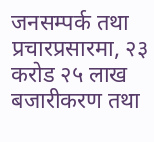जनसम्पर्क तथा प्रचारप्रसारमा, २३ करोड २५ लाख बजारीकरण तथा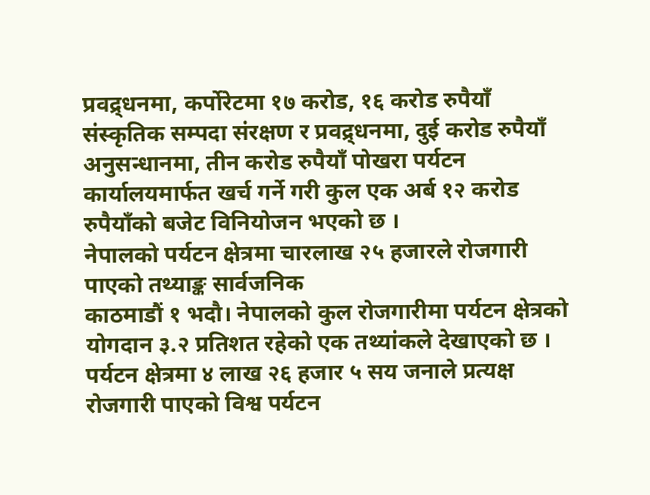प्रवद्र्धनमा, कर्पोरेटमा १७ करोड, १६ करोड रुपैयाँ संस्कृतिक सम्पदा संरक्षण र प्रवद्र्धनमा, दुई करोड रुपैयाँ अनुसन्धानमा, तीन करोड रुपैयाँ पोखरा पर्यटन कार्यालयमार्फत खर्च गर्ने गरी कुल एक अर्ब १२ करोड रुपैयाँको बजेट विनियोजन भएको छ ।
नेपालको पर्यटन क्षेत्रमा चारलाख २५ हजारले रोजगारी पाएको तथ्याङ्क सार्वजनिक
काठमाडौं १ भदौ। नेपालको कुल रोजगारीमा पर्यटन क्षेत्रको योगदान ३.२ प्रतिशत रहेको एक तथ्यांकले देखाएको छ । पर्यटन क्षेत्रमा ४ लाख २६ हजार ५ सय जनाले प्रत्यक्ष रोजगारी पाएको विश्व पर्यटन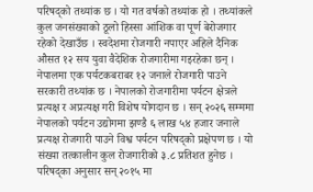परिषद्को तथ्यांक छ । यो गत वर्षको तथ्यांक हो । तथ्यांकले कुल जनसंख्याको ठूलो हिस्सा आंशिक वा पूर्ण बेरोजगार रहेको देखाउँछ । स्वदेशमा रोजगारी नपाएर अहिले दैनिक औसत १२ सय युवा वैदेशिक रोजगारीमा गइरहेका छन् । नेपालमा एक पर्यटकबराबर १२ जनाले रोजगारी पाउने सरकारी तथ्यांक छ । नेपालको रोजगारीमा पर्यटन क्षेत्रले प्रत्यक्ष र अप्रत्यक्ष गरी विशेष योगदान छ । सन् २०२६ सम्ममा नेपालको पर्यटन उद्योगमा झण्डै ६ लाख ५४ हजार जनाले प्रत्यक्ष रोजगारी पाउने विश्व पर्यटन परिषद्को प्रक्षेपण छ । यो संख्या तत्कालीन कुल रोजगारीको ३.८ प्रतिशत हुनेछ । परिषद्का अनुसार सन् २०१५ मा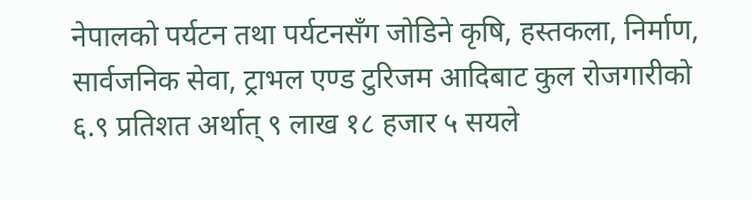नेपालको पर्यटन तथा पर्यटनसँग जोडिने कृषि, हस्तकला, निर्माण, सार्वजनिक सेवा, ट्राभल एण्ड टुरिजम आदिबाट कुल रोजगारीको ६.९ प्रतिशत अर्थात् ९ लाख १८ हजार ५ सयले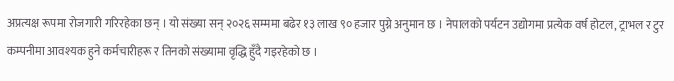अप्रत्यक्ष रूपमा रोजगारी गरिरहेका छन् । यो संख्या सन् २०२६ सम्ममा बढेर १३ लाख ९० हजार पुग्ने अनुमान छ । नेपालको पर्यटन उद्योगमा प्रत्येक वर्ष होटल, ट्राभल र टुर कम्पनीमा आवश्यक हुने कर्मचारीहरू र तिनको संख्यामा वृद्धि हुँदै गइरहेको छ ।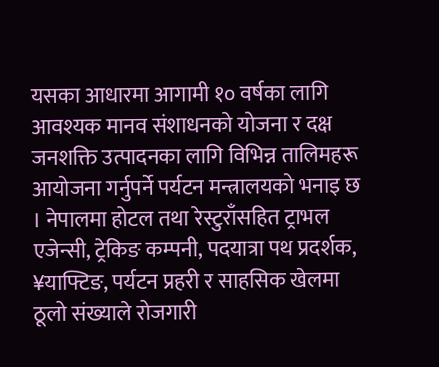यसका आधारमा आगामी १० वर्षका लागि आवश्यक मानव संशाधनको योजना र दक्ष जनशक्ति उत्पादनका लागि विभिन्न तालिमहरू आयोजना गर्नुपर्ने पर्यटन मन्त्रालयको भनाइ छ । नेपालमा होटल तथा रेस्टुराँसहित ट्राभल एजेन्सी, ट्रेकिङ कम्पनी, पदयात्रा पथ प्रदर्शक, ¥याफ्टिङ, पर्यटन प्रहरी र साहसिक खेलमा ठूलो संख्याले रोजगारी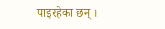पाइरहेका छन् ।